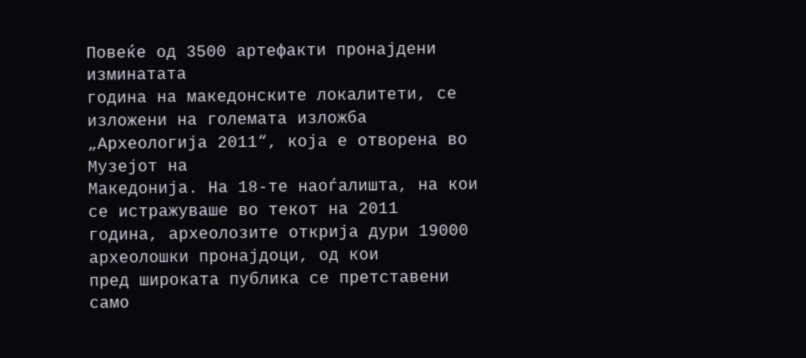Повеќе од 3500 артефакти пронајдени изминатата
година на македонските локалитети, се изложени на големата изложба
„Археологија 2011“, која е отворена во Музејот на
Македонија. На 18-те наоѓалишта, на кои се истражуваше во текот на 2011
година, археолозите открија дури 19000 археолошки пронајдоци, од кои
пред широката публика се претставени само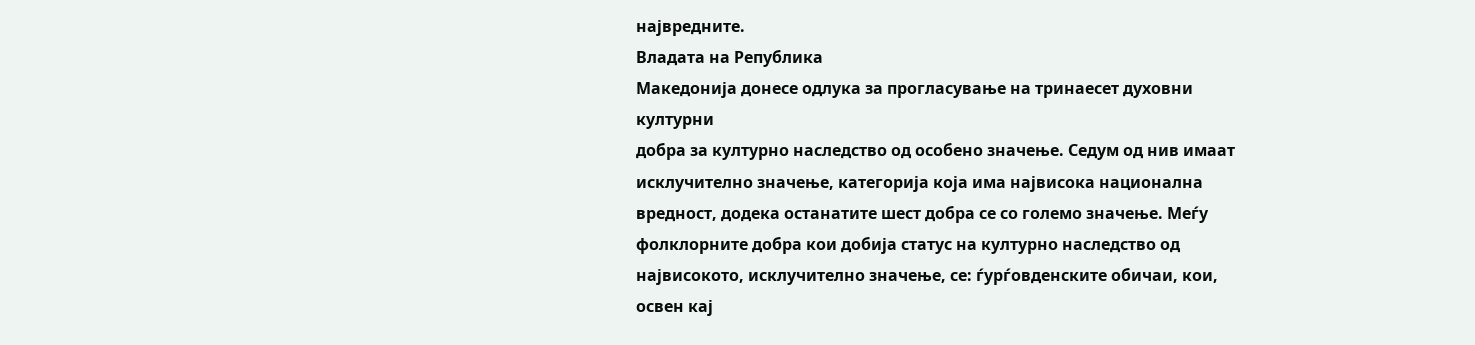највредните.
Владата на Република
Македонија донесе одлука за прогласување на тринаесет духовни културни
добра за културно наследство од особено значење. Седум од нив имаат
исклучително значење, категорија која има највисока национална
вредност, додека останатите шест добра се со големо значење. Меѓу
фолклорните добра кои добија статус на културно наследство од
највисокото, исклучително значење, се: ѓурѓовденските обичаи, кои,
освен кај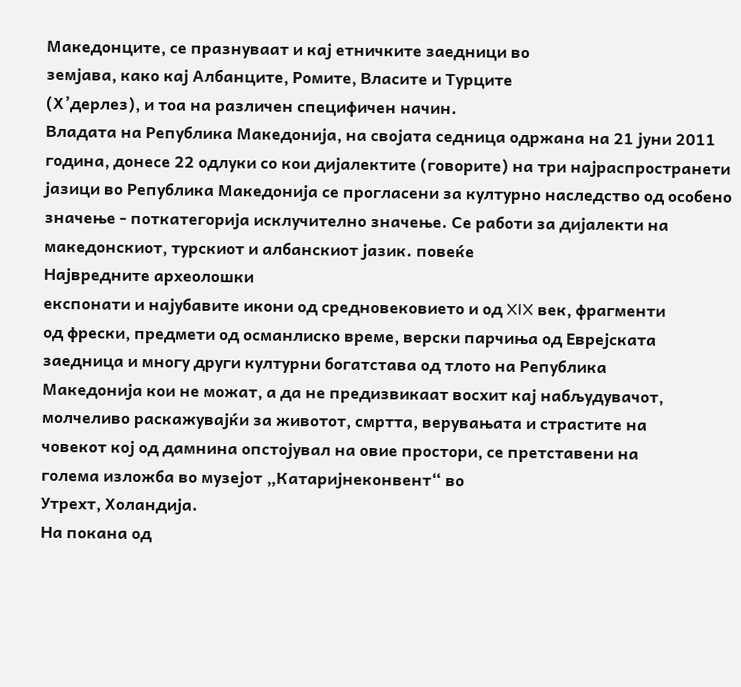Македонците, се празнуваат и кај етничките заедници во
земјава, како кај Албанците, Ромите, Власите и Турците
(Х’дерлез), и тоа на различен специфичен начин.
Владата на Република Македонија, на својата седница одржана на 21 јуни 2011 година, донесе 22 одлуки со кои дијалектите (говорите) на три најраспространети јазици во Република Македонија се прогласени за културно наследство од особено значење - поткатегорија исклучително значење. Се работи за дијалекти на македонскиот, турскиот и албанскиот јазик. повеќе
Највредните археолошки
експонати и најубавите икони од средновековието и од XIX век, фрагменти
од фрески, предмети од османлиско време, верски парчиња од Еврејската
заедница и многу други културни богатстава од тлото на Република
Македонија кои не можат, а да не предизвикаат восхит кај набљудувачот,
молчеливо раскажувајќи за животот, смртта, верувањата и страстите на
човекот кој од дамнина опстојувал на овие простори, се претставени на
голема изложба во музејот „Катаријнеконвент“ во
Утрехт, Холандија.
На покана од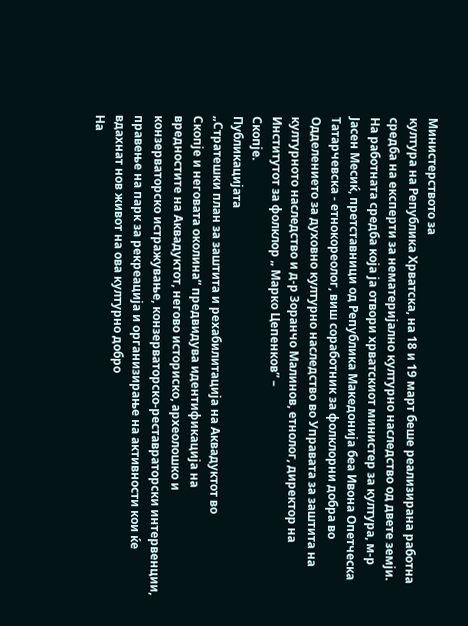Министерството за
култура на Република Хрватска, на 18 и 19 март беше реализирана работна
средба на експерти за нематеријално културно наследство од двете земји.
На работната средба која ја отвори хрватскиот министер за култура, м-р
Јасен Месиќ, претставници од Република Македонија беа Ивона Опетческа
Татарчевска - етнокореолог, виш соработник за фолклорни добра во
Одделението за духовно културно наследство во Управата за заштита на
културното наследство и д-р Зоранчо Малинов, етнолог, директор на
Институтот за фолклор „ Марко Цепенков” –
Скопје.
Публикацијата
„Стратешки план за заштита и рехабилитација на Аквадуктот во
Скопје и неговата околина“ предвидува идентификација на
вредностите на Аквадуктот, негово историско, археолошко и
конзерваторско истражување, конзерваторско-реставраторски интервенции,
правење на парк за рекреација и организирање на активности кои ќе
вдахнат нов живот на ова културно добро
На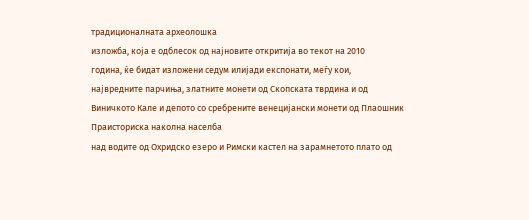традиционалната археолошка
изложба, која е одблесок од најновите откритија во текот на 2010
година, ќе бидат изложени седум илијади експонати, меѓу кои,
највредните парчиња, златните монети од Скопската тврдина и од
Виничкото Кале и депото со сребрените венецијански монети од Плаошник
Праисториска наколна населба
над водите од Охридско езеро и Римски кастел на зарамнетото плато од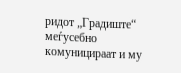ридот „Градиште“ меѓусебно комуницираат и му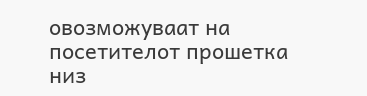овозможуваат на посетителот прошетка низ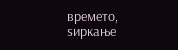времето, ѕиркање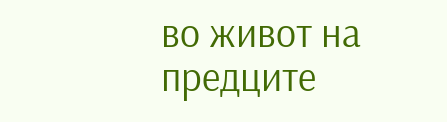во живот на
предците